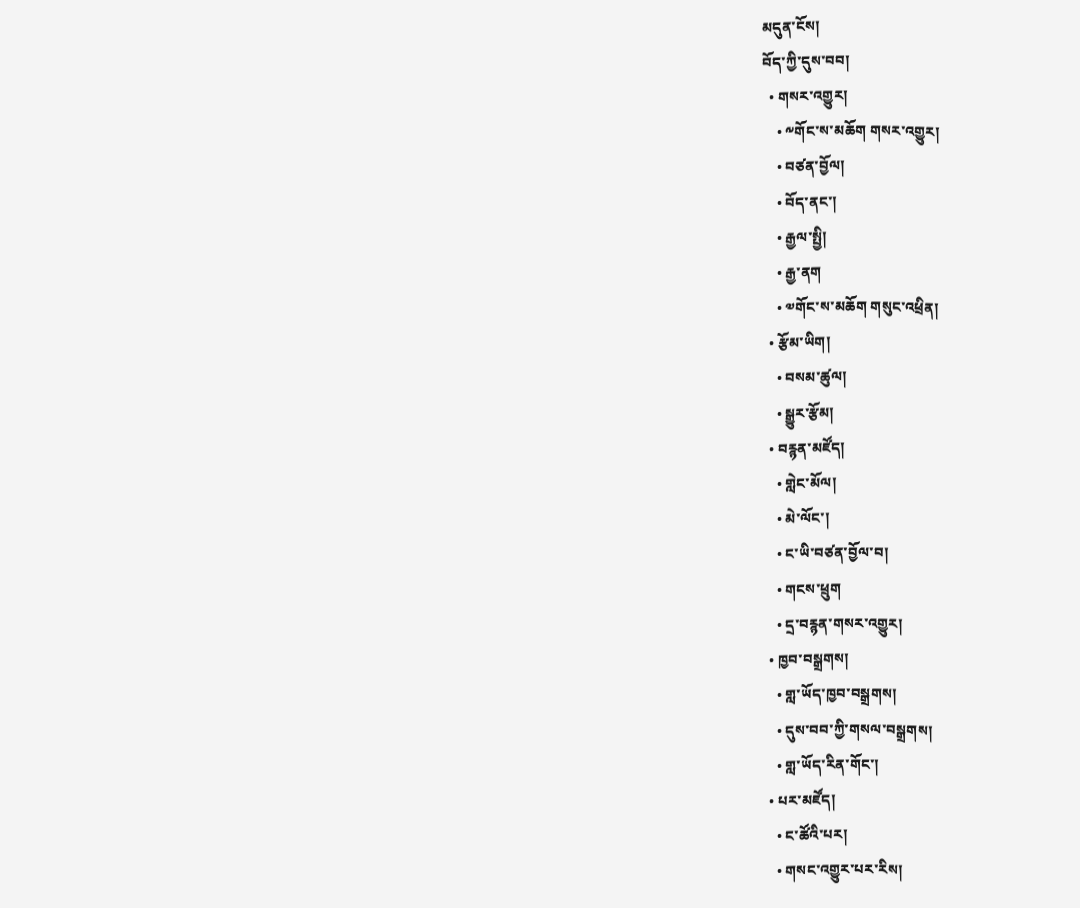མདུན་ངོས།
བོད་ཀྱི་དུས་བབ།
  • གསར་འགྱུར།
    • ༸གོང་ས་མཆོག གསར་འགྱུར།
    • བཙན་བྱོལ།
    • བོད་ནང་།
    • རྒྱལ་སྤྱི།
    • རྒྱ་ནག
    • ༧གོང་ས་མཆོག གསུང་འཕྲིན།
  • རྩོམ་ཡིག།
    • བསམ་ཚུལ།
    • སྒྱུར་རྩོམ།
  • བརྙན་མཛོད།
    • གླེང་མོལ།
    • མེ་ལོང་།
    • ང་ཡི་བཙན་བྱོལ་བ།
    • གངས་ཕྲུག
    • དྲ་བརྙན་གསར་འགྱུར།
  • ཁྱབ་བསྒྲགས།
    • གླ་ཡོད་ཁྱབ་བསྒྲགས།
    • དུས་བབ་ཀྱི་གསལ་བསྒྲགས།
    • གླ་ཡོད་རིན་གོང་།
  • པར་མཛོད།
    • ང་ཚོའི་པར།
    • གསང་འགྱུར་པར་རིས།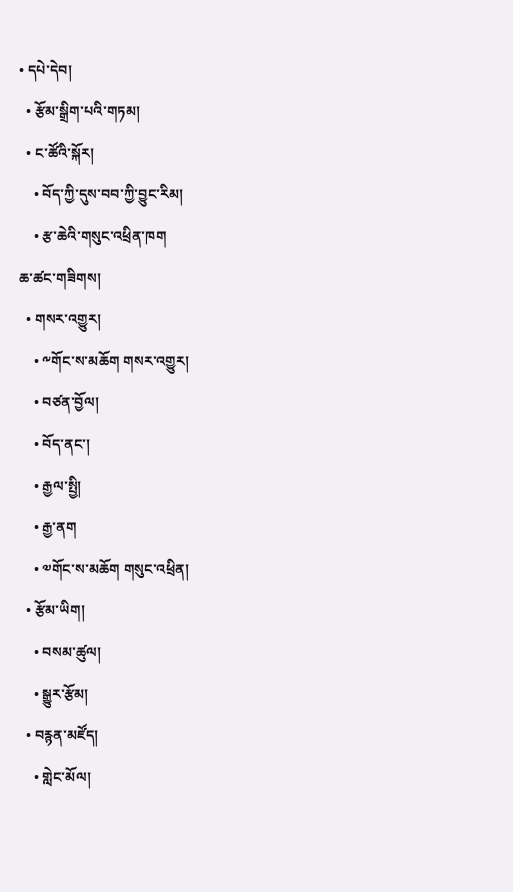• དཔེ་དེབ།
  • རྩོམ་སྒྲིག་པའི་གཏམ།
  • ང་ཚོའི་སྐོར།
    • བོད་ཀྱི་དུས་བབ་ཀྱི་བྱུང་རིམ།
    • རྩ་ཆེའི་གསུང་འཕྲིན་ཁག
ཆ་ཚང་གཟིགས།
  • གསར་འགྱུར།
    • ༸གོང་ས་མཆོག གསར་འགྱུར།
    • བཙན་བྱོལ།
    • བོད་ནང་།
    • རྒྱལ་སྤྱི།
    • རྒྱ་ནག
    • ༧གོང་ས་མཆོག གསུང་འཕྲིན།
  • རྩོམ་ཡིག།
    • བསམ་ཚུལ།
    • སྒྱུར་རྩོམ།
  • བརྙན་མཛོད།
    • གླེང་མོལ།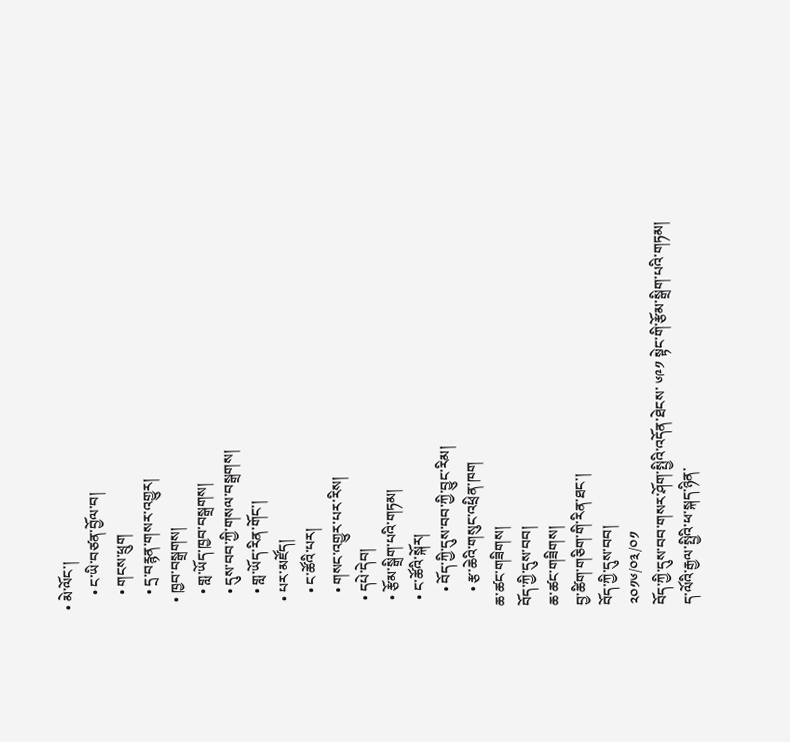• མེ་ལོང་།
    • ང་ཡི་བཙན་བྱོལ་བ།
    • གངས་ཕྲུག
    • དྲ་བརྙན་གསར་འགྱུར།
  • ཁྱབ་བསྒྲགས།
    • གླ་ཡོད་ཁྱབ་བསྒྲགས།
    • དུས་བབ་ཀྱི་གསལ་བསྒྲགས།
    • གླ་ཡོད་རིན་གོང་།
  • པར་མཛོད།
    • ང་ཚོའི་པར།
    • གསང་འགྱུར་པར་རིས།
  • དཔེ་དེབ།
  • རྩོམ་སྒྲིག་པའི་གཏམ།
  • ང་ཚོའི་སྐོར།
    • བོད་ཀྱི་དུས་བབ་ཀྱི་བྱུང་རིམ།
    • རྩ་ཆེའི་གསུང་འཕྲིན་ཁག
ཆ་ཚང་གཟིགས།
བོད་ཀྱི་དུས་བབ།
ཆ་ཚང་གཟིགས།
བྱ་ཚིག་གཅིག་གི་རིན་ཐང་།
བོད་ཀྱི་དུས་བབ།
༢༠༡༦/༠༣/༠༡
བོད་ཀྱི་དུས་བབ་གསར་ཤོག་སྤྱིའི་འདོན་ཐེངས་ ༦༩༡ སྟེང་གི་རྩོམ་སྒྲིག་པའི་གཏམ།
ད་ལོའི་རྒྱལ་སྤྱིའི་ཕ་སྐད་ཉིན་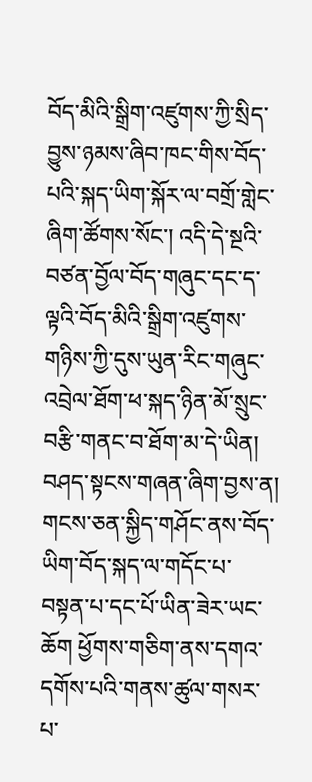བོད་མིའི་སྒྲིག་འཛུགས་ཀྱི་སྲིད་བྱུས་ཉམས་ཞིབ་ཁང་གིས་བོད་པའི་སྐད་ཡིག་སྐོར་ལ་བགྲོ་གླེང་ཞིག་ཚོགས་སོང་། འདི་དེ་སྔའི་བཙན་བྱོལ་བོད་གཞུང་དང་ད་ལྟའི་བོད་མིའི་སྒྲིག་འཛུགས་གཉིས་ཀྱི་དུས་ཡུན་རིང་གཞུང་འབྲེལ་ཐོག་ཕ་སྐད་ཉིན་མོ་སྲུང་བརྩི་གནང་བ་ཐོག་མ་དེ་ཡིན། བཤད་སྟངས་གཞན་ཞིག་བྱས་ན། གངས་ཅན་སྐྱིད་གཤོང་ནས་བོད་ཡིག་བོད་སྐད་ལ་གདོང་པ་བསྟན་པ་དང་པོ་ཡིན་ཟེར་ཡང་ཆོག ཕྱོགས་གཅིག་ནས་དགའ་དགོས་པའི་གནས་ཚུལ་གསར་པ་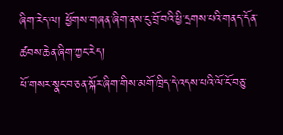ཞིག་རེད་ལ། ཕྱོགས་གཞན་ཞིག་ནས་ངུ་བྲོ་བའི་ཕྱི་དྲགས་པའི་གནད་དོན་ཚབས་ཆེན་ཞིག་ཀྱང་རེད།
ཕོ་གསར་སྣང་བ་ཅན་སྐོར་ཞིག་གིས་མགོ་ཁྲིད་དེ་འདས་པའི་ལོ་ངོ་བཅུ་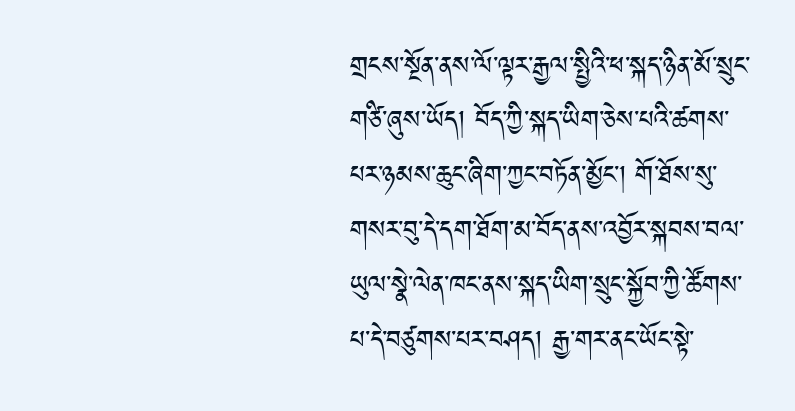གྲངས་སྔོན་ནས་ལོ་ལྟར་རྒྱལ་སྤྱིའི་ཕ་སྐད་ཉིན་མོ་སྲུང་གཙི་ཞུས་ཡོད། བོད་ཀྱི་སྐད་ཡིག་ཅེས་པའི་ཚགས་པར་ཉམས་ཆུང་ཞིག་ཀྱང་བཏོན་མྱོང་། གོ་ཐོས་སུ་གསར་བུ་དེ་དག་ཐོག་མ་བོད་ནས་འབྱོར་སྐབས་བལ་ཡུལ་སྣེ་ལེན་ཁང་ནས་སྐད་ཡིག་སྲུང་སྐྱོབ་ཀྱི་ཚོགས་པ་དེ་བཙུགས་པར་བཤད། རྒྱ་གར་ནང་ཡོང་སྟེ་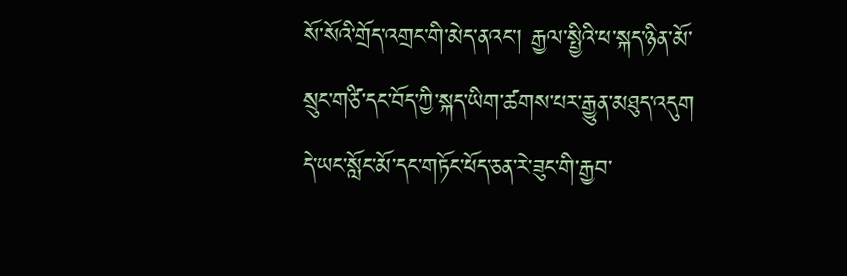སོ་སོའི་གྲོད་འགྲང་གི་མེད་ནའང་། རྒྱལ་སྤྱིའི་ཕ་སྐད་ཉིན་མོ་སྲུང་གཙི་དང་བོད་ཀྱི་སྐད་ཡིག་ཚགས་པར་རྒྱུན་མཐུད་འདུག དེ་ཡང་སློང་མོ་དང་གཏོང་ཕོད་ཅན་རེ་ཟུང་གི་རྒྱབ་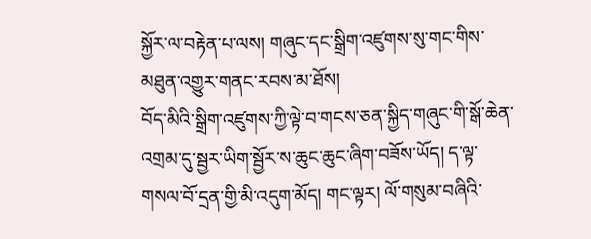སྐྱོར་ལ་བརྟེན་པ་ལས། གཞུང་དང་སྒྲིག་འཛུགས་སུ་གང་གིས་མཐུན་འགྱུར་གནང་རབས་མ་ཐོས།
བོད་མིའི་སྒྲིག་འཛུགས་ཀྱི་ལྟེ་བ་གངས་ཅན་སྐྱིད་གཞུང་གི་སྒོ་ཆེན་འགྲམ་དུ་སྦྱར་ཡིག་སྦྱོར་ས་ཆུང་ཆུང་ཞིག་བཟོས་ཡོད། ད་ལྟ་གསལ་བོ་དྲན་གྱི་མི་འདུག་མོད། གང་ལྟར། ལོ་གསུམ་བཞིའི་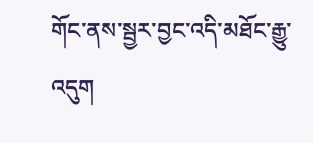གོང་ནས་སྦྱར་བྱང་འདི་མཐོང་རྒྱུ་འདུག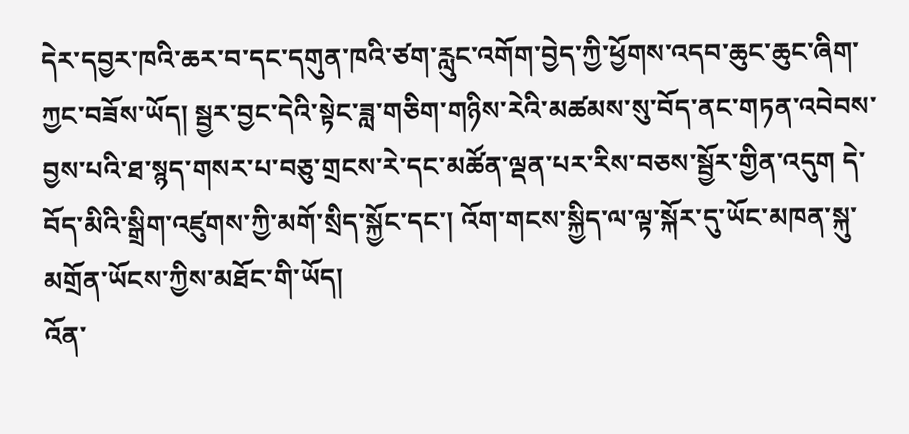དེར་དབྱར་ཁའི་ཆར་བ་དང་དགུན་ཁའི་ཙག་རླུང་འགོག་བྱེད་ཀྱི་ཕྱོགས་འདབ་ཆུང་ཆུང་ཞིག་ཀྱང་བཟོས་ཡོད། སྦྱར་བྱང་དེའི་སྟེང་ཟླ་གཅིག་གཉིས་རེའི་མཚམས་སུ་བོད་ནང་གཏན་འབེབས་བྱས་པའི་ཐ་སྙད་གསར་པ་བཅུ་གྲངས་རེ་དང་མཚོན་ལྡན་པར་རིས་བཅས་སྦྱོར་གྱིན་འདུག དེ་བོད་མིའི་སྒྲིག་འཛུགས་ཀྱི་མགོ་སྲིད་སྐྱོང་དང་། འོག་གངས་སྐྱིད་ལ་ལྟ་སྐོར་དུ་ཡོང་མཁན་སྐུ་མགྲོན་ཡོངས་ཀྱིས་མཐོང་གི་ཡོད།
འོན་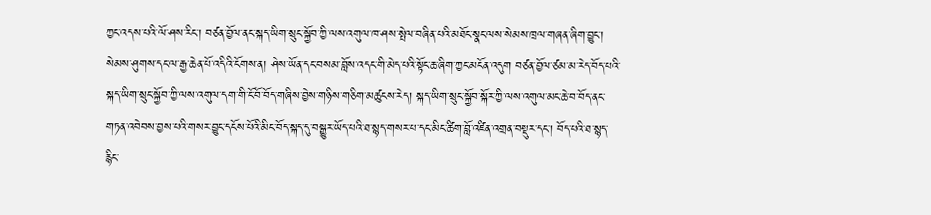ཀྱང་འདས་པའི་ལོ་ཤས་རིང་། བཙན་བྱོལ་ནང་སྐད་ཡིག་སྲུང་སྐྱོབ་ཀྱི་ལས་འགུལ་ཁ་ཤས་སྤེལ་བཞིན་པའི་མཐོང་སྣང་ལས་སེམས་ཁྲལ་གཞན་ཞིག་བྱུང་། སེམས་ཤུགས་དང་ལ་རྒྱ་ཆེན་པོ་འདིའི་ངོགས་ན། ཤེས་ཡོན་དང་བསམ་བློས་འདང་གི་མེད་པའི་སྟོང་ཆ་ཞིག་ཀྱང་མངོན་འདུག བཙན་བྱོལ་ཙམ་མ་རེད་བོད་པའི་སྐད་ཡིག་སྲུང་སྐྱོབ་ཀྱི་ལས་འགུལ་དག་གི་ངོ་བོ་བོད་གཞིས་བྱེས་གཉིས་གཅིག་མཚུངས་རེད། སྐད་ཡིག་སྲུང་སྐྱོབ་སྐོར་ཀྱི་ལས་འགུལ་མང་ཆེ་བ་བོད་ནང་གཏན་འབེབས་བྱས་པའི་གསར་བྱུང་དངོས་པོའི་མིང་བོད་སྐད་དུ་བསྒྱུར་ཡོད་པའི་ཐ་སྙད་གསར་པ་དང་མིང་ཚིག་བློ་འཛིན་འགྲན་བསྡུར་དང་། བོད་པའི་ཐ་སྙད་རྙིང་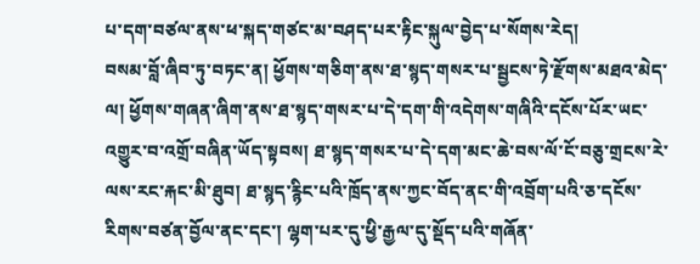པ་དག་བཙལ་ནས་ཕ་སྐད་གཙང་མ་བཤད་པར་རྟིང་སྐུལ་བྱེད་པ་སོགས་རེད།
བསམ་བློ་ཞིབ་ཏུ་བཏང་ན། ཕྱོགས་གཅིག་ནས་ཐ་སྙད་གསར་པ་སྦྱངས་ཏེ་རྫོགས་མཐའ་མེད་ལ། ཕྱོགས་གཞན་ཞིག་ནས་ཐ་སྙད་གསར་པ་དེ་དག་གི་འདེགས་གཞིའི་དངོས་པོར་ཡང་འགྱུར་བ་འགྲོ་བཞིན་ཡོད་སྟབས། ཐ་སྙད་གསར་པ་དེ་དག་མང་ཆེ་བས་ལོ་ངོ་བཅུ་གྲངས་རེ་ལས་རང་རྐང་མི་ཐུབ། ཐ་སྙད་རྙིང་པའི་ཁྲོད་ནས་ཀྱང་བོད་ནང་གི་འབྲོག་པའི་ཅ་དངོས་རིགས་བཙན་བྱོལ་ནང་དང་། ལྷག་པར་དུ་ཕྱི་རྒྱལ་དུ་སྡོད་པའི་གཞོན་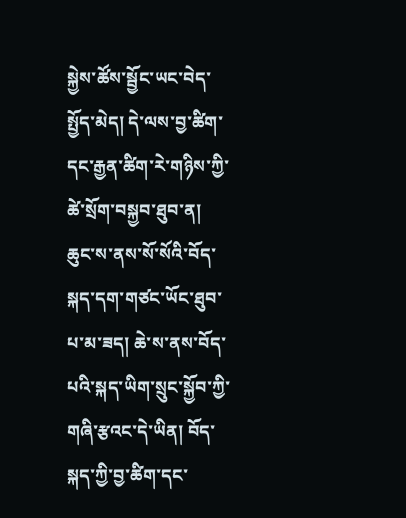སྐྱེས་ཚོས་སྦྱོང་ཡང་བེད་སྤྱོད་མེད། དེ་ལས་བྱ་ཚིག་དང་རྒྱན་ཚིག་རེ་གཉིས་ཀྱི་ཚེ་སྲོག་བསྐྱབ་ཐུབ་ན། ཆུང་ས་ནས་སོ་སོའི་བོད་སྐད་དག་གཙང་ཡོང་ཐུབ་པ་མ་ཟད། ཆེ་ས་ནས་བོད་པའི་སྐད་ཡིག་སྲུང་སྐྱོབ་ཀྱི་གཞི་རྩའང་དེ་ཡིན། བོད་སྐད་ཀྱི་བྱ་ཚིག་དང་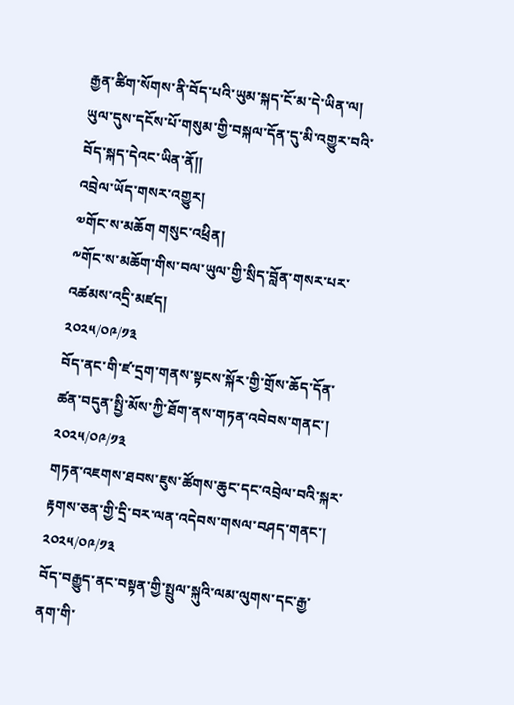རྒྱན་ཚིག་སོགས་ནི་བོད་པའི་ཡུམ་སྐད་ངོ་མ་དེ་ཡིན་ལ། ཡུལ་དུས་དངོས་པོ་གསུམ་གྱི་བསྐལ་དོན་དུ་མི་འགྱུར་བའི་བོད་སྐད་དེའང་ཡིན་ནོ།།
འབྲེལ་ཡོད་གསར་འགྱུར།
༧གོང་ས་མཆོག གསུང་འཕྲིན།
༸གོང་ས་མཆོག་གིས་བལ་ཡུལ་གྱི་སྲིད་བློན་གསར་པར་འཚམས་འདྲི་མཛད།
༢༠༢༥/༠༩/༡༣
བོད་ནང་གི་ཛ་དྲག་གནས་སྟངས་སྐོར་གྱི་གྲོས་ཆོད་དོན་ཚན་བདུན་སྤྱི་མོས་ཀྱི་ཐོག་ནས་གཏན་འབེབས་གནང་།
༢༠༢༥/༠༩/༡༣
གཏན་འཇགས་ཐབས་ཇུས་ཚོགས་ཆུང་དང་འབྲེལ་བའི་སྐར་རྟགས་ཅན་གྱི་དྲི་བར་ལན་འདེབས་གསལ་བཤད་གནང་།
༢༠༢༥/༠༩/༡༣
བོད་བརྒྱུད་ནང་བསྟན་གྱི་སྤྲུལ་སྐུའི་ལམ་ལུགས་དང་རྒྱ་ནག་གི་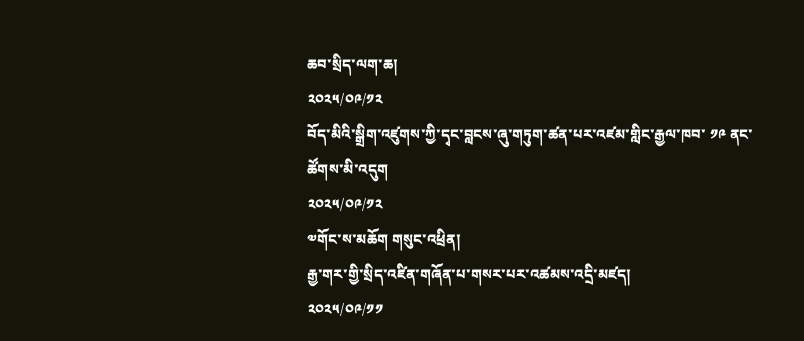ཆབ་སྲིད་ལག་ཆ།
༢༠༢༥/༠༩/༡༢
བོད་མིའི་སྒྲིག་འཛུགས་ཀྱི་དྭང་བླངས་ཞུ་གཏུག་ཚན་པར་འཛམ་གླིང་རྒྱལ་ཁབ་ ༡༩ ནང་ཚོགས་མི་འདུག
༢༠༢༥/༠༩/༡༢
༧གོང་ས་མཆོག གསུང་འཕྲིན།
རྒྱ་གར་གྱི་སྲིད་འཛིན་གཞོན་པ་གསར་པར་འཚམས་འདྲི་མཛད།
༢༠༢༥/༠༩/༡༡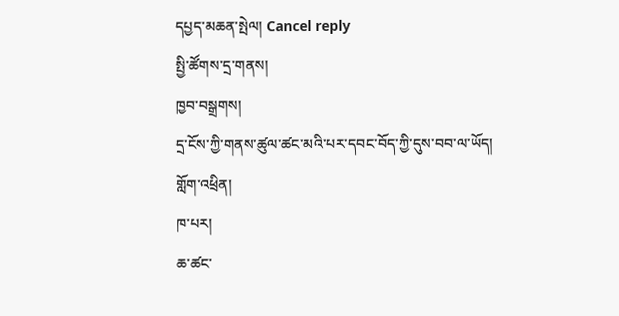དཔྱད་མཆན་སྤེལ། Cancel reply
སྤྱི་ཚོགས་དྲ་གནས།
ཁྱབ་བསྒྲགས།
དྲ་ངོས་ཀྱི་གནས་ཚུལ་ཚང་མའི་པར་དབང་བོད་ཀྱི་དུས་བབ་ལ་ཡོད།
གློག་འཕྲིན།
ཁ་པར།
ཆ་ཚང་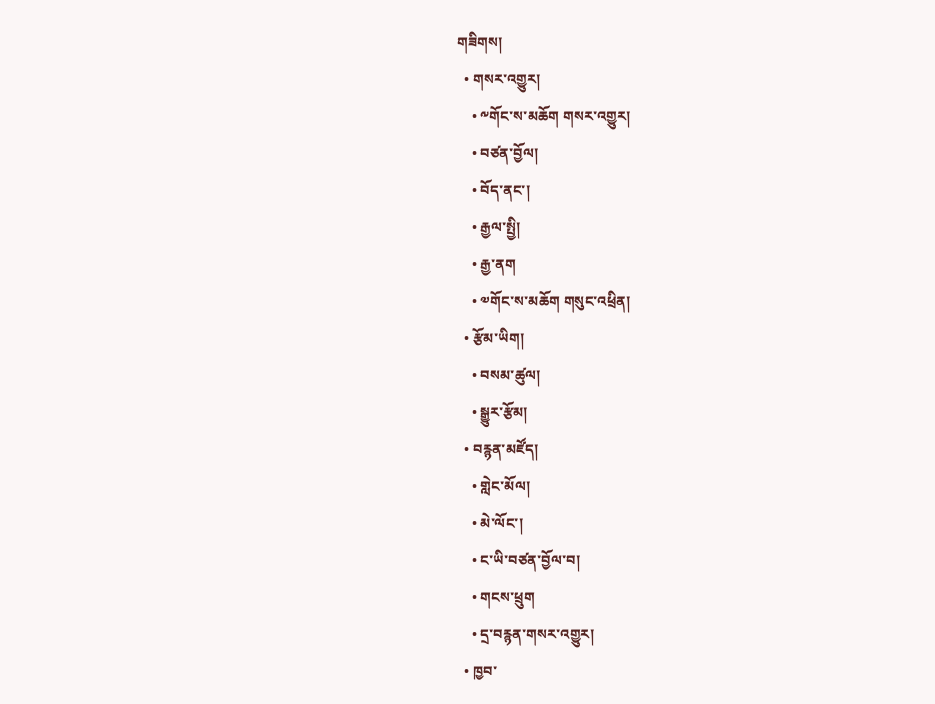གཟིགས།
  • གསར་འགྱུར།
    • ༸གོང་ས་མཆོག གསར་འགྱུར།
    • བཙན་བྱོལ།
    • བོད་ནང་།
    • རྒྱལ་སྤྱི།
    • རྒྱ་ནག
    • ༧གོང་ས་མཆོག གསུང་འཕྲིན།
  • རྩོམ་ཡིག།
    • བསམ་ཚུལ།
    • སྒྱུར་རྩོམ།
  • བརྙན་མཛོད།
    • གླེང་མོལ།
    • མེ་ལོང་།
    • ང་ཡི་བཙན་བྱོལ་བ།
    • གངས་ཕྲུག
    • དྲ་བརྙན་གསར་འགྱུར།
  • ཁྱབ་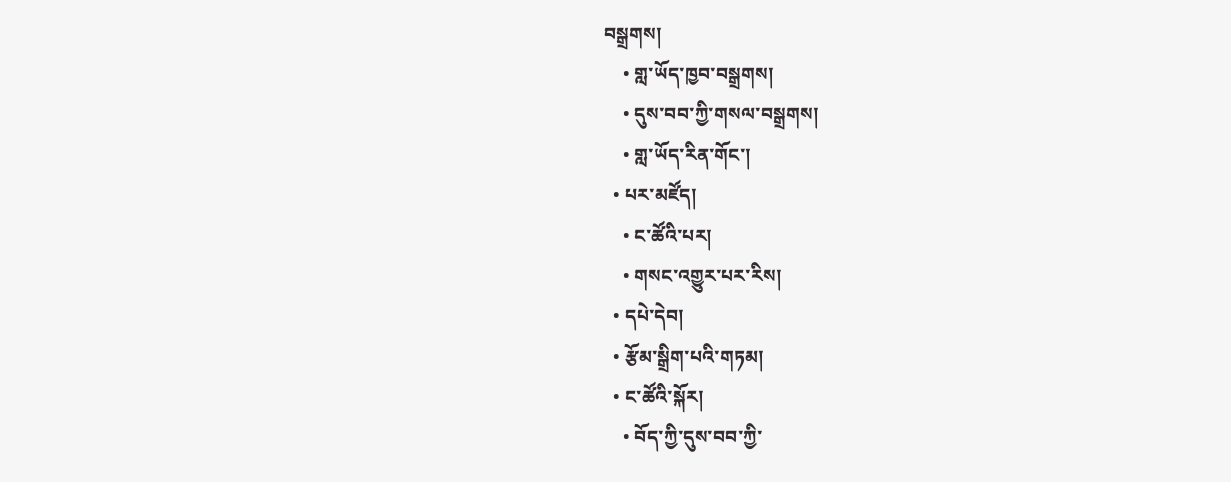བསྒྲགས།
    • གླ་ཡོད་ཁྱབ་བསྒྲགས།
    • དུས་བབ་ཀྱི་གསལ་བསྒྲགས།
    • གླ་ཡོད་རིན་གོང་།
  • པར་མཛོད།
    • ང་ཚོའི་པར།
    • གསང་འགྱུར་པར་རིས།
  • དཔེ་དེབ།
  • རྩོམ་སྒྲིག་པའི་གཏམ།
  • ང་ཚོའི་སྐོར།
    • བོད་ཀྱི་དུས་བབ་ཀྱི་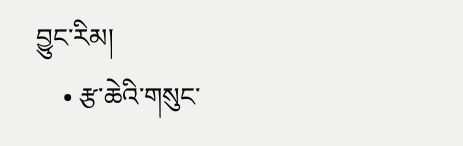བྱུང་རིམ།
    • རྩ་ཆེའི་གསུང་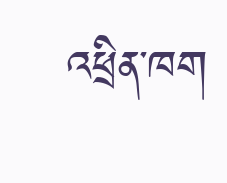འཕྲིན་ཁག